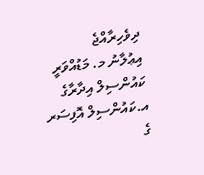ދިވެހިރާއްޖެ
އިޢުލާނު މ. މަޑުއްވަރީ ކައުންސިލް އިދާރާގެ އ.ކައުންސިލް އޮފިސަރ ގެ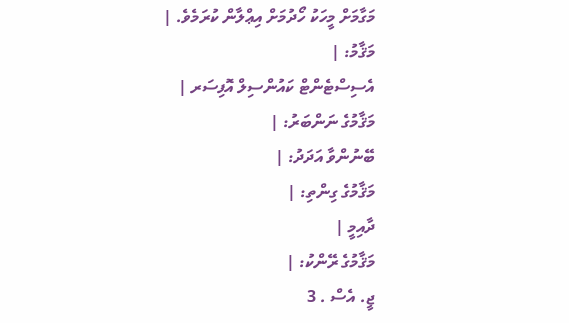މަގާމަށް މީހަކު ހޯދުމަށް އިޢްލާން ކުރަމެވެ. |
މަޤާމު: |
އެސިސްޓެންޓް ކައުންސިލް އޮފިސަރ |
މަޤާމުގެ ނަންބަރު: |
ބޭނުންވާ އަދަދު: |
މަޤާމުގެ ގިންތި: |
ދާއިމީ |
މަޤާމުގެ ރޭންކު: |
ޖީ. އެސް . 3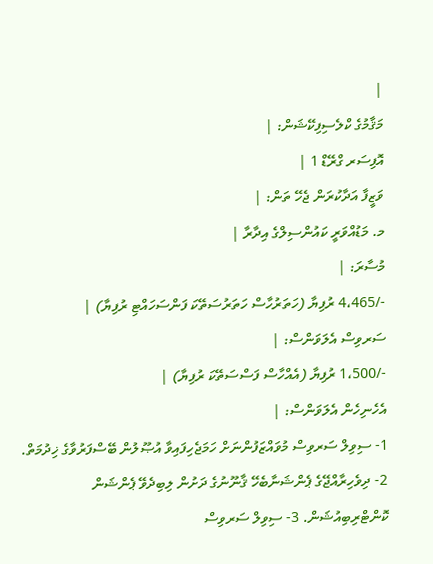|
މަޤާމުގެ ކްލެސިފިކޭޝަން: |
އޮފިސަރ ގްރޭޑް 1 |
ވަޒީފާ އަދާކުރަން ޖެހޭ ތަން: |
މ. މަޑުއްވަރީ ކައުންސިލްގެ އިދާރާ |
މުސާރަ: |
-/4،465 ރުފިޔާ (ހަތަރުހާސް ހަތަރުސަތޭކަ ފަންސަހައްޓި ރުފިޔާ) |
ސަރވިސް އެލަވަންސް: |
-/1،500 ރުފިޔާ (އެއްހާސް ފަސްސަތޭކަ ރުފިޔާ) |
އެހެނިހެން އެލަވަންސް: |
1- ސިވިލް ސަރވިސް މުވައްޒަފުންނަށް ހަމަޖެހިފައިވާ އުޞޫލުން ބޭސްފަރުވާގެ ޚިދުމަތް. 2- ދިވެހިރާއްޖޭގެ ޕެންޝަނާބެހޭ ޤާނޫނުގެ ދަށުން ލިބިދެވޭ ޕެންޝަން ކޮންޓްރިބިއުޝަން. 3- ސިވިލް ސަރވިސް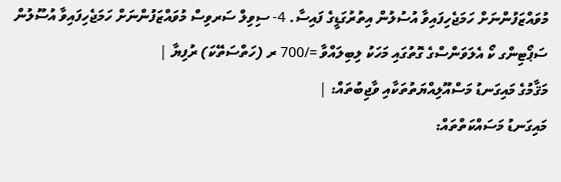މުވައްޒަފުންނަށް ހަމަޖެހިފައިވާ އުސުލުން އިތުރުގަޑީގެ ފައިސާ. 4- ސިވިލް ސަރވިސް މުވައްޒަފުންނަށް ހަމަޖެހިފައިވާ އުސޫލުން ސަޕޯޓިންގ ކޯ އެލަވަންސްގެ ގޮތުގައި މަހަކު ލިބިލައްވާ =/700 ރ (ހަތްސަތޭކަ) ރުފިޔާ |
މަޤާމުގެ މައިގަނޑު މަސްއޫލިއްޔަތުތަކާއި ވާޖިބުތައް: |
މައިގަނޑު މަސައްކަތްތައް: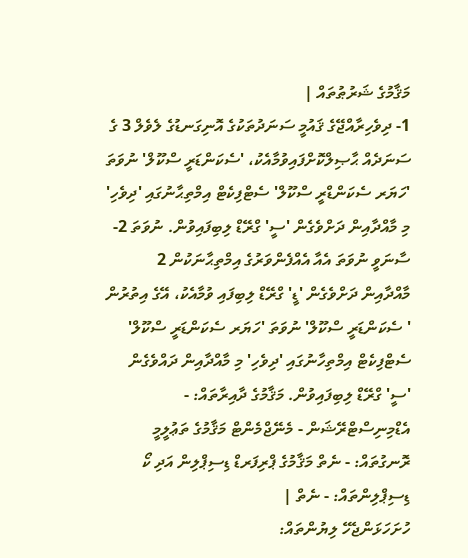މަޤާމުގެ ޝަރުޠުތައް |
1- ދިވެހިރާއްޖޭގެ ޤައުމީ ސަނަދުތަކުގެ އޮނިގަނޑުގެ ލެވެލް 3 ގެ ސަނަދެއް ޙާޞިލްކޮށްފައިވުމާއެކު، 'ސެކަންޑަރީ ސްކޫލް' ނުވަތަ 'ހަޔަރ ސެކަންޑްރީ ސްކޫލް' ސެޓްފިކެޓް އިމްތިޙާނުގައި 'ދިވެހި' މި މާއްދާއިން ދަށްވެގެން 'ސީ' ގްރޭޑް ލިބިފައިވުން. ނުވަތަ 2- ސާނަވީ ނުވަތަ އެއާ އެއްފެންވަރުގެ އިމްތިޙާނަކުން 2 މާއްދާއިން ދަށްވެގެން 'ޑީ' ގްރޭޑް ލިބިފައި ވުމާއެކު، އޭގެ އިތުރުން ' ސެކަންޑަރީ ސްކޫލް' ނުވަތަ 'ހަޔަރ ސެކަންޑަރީ ސްކޫލް' ސެޓްފިކެޓް އިމްތިހާނުގައި 'ދިވެހި' މި މާއްދާއިން ދައްވެގެން 'ސީ' ގްރޭޑް ލިބިފައިވުން. މަޤާމުގެ ދާއިރާތައް: - އެޑްމިނިސްޓްރޭޝަން - މެނޭޖްމެންޓް މަޤާމުގެ ތަޢުލީމީ ރޮނގުތައް: - ނެތް މަޤާމުގެ ޕްރިފަރޑް ޑިސިޕްލިން އަދި ކޯ ޑިސިޕްލިންތައް: - ނެތް |
ހުށަހަޅަންޖެހޭ ލިޔުންތައް: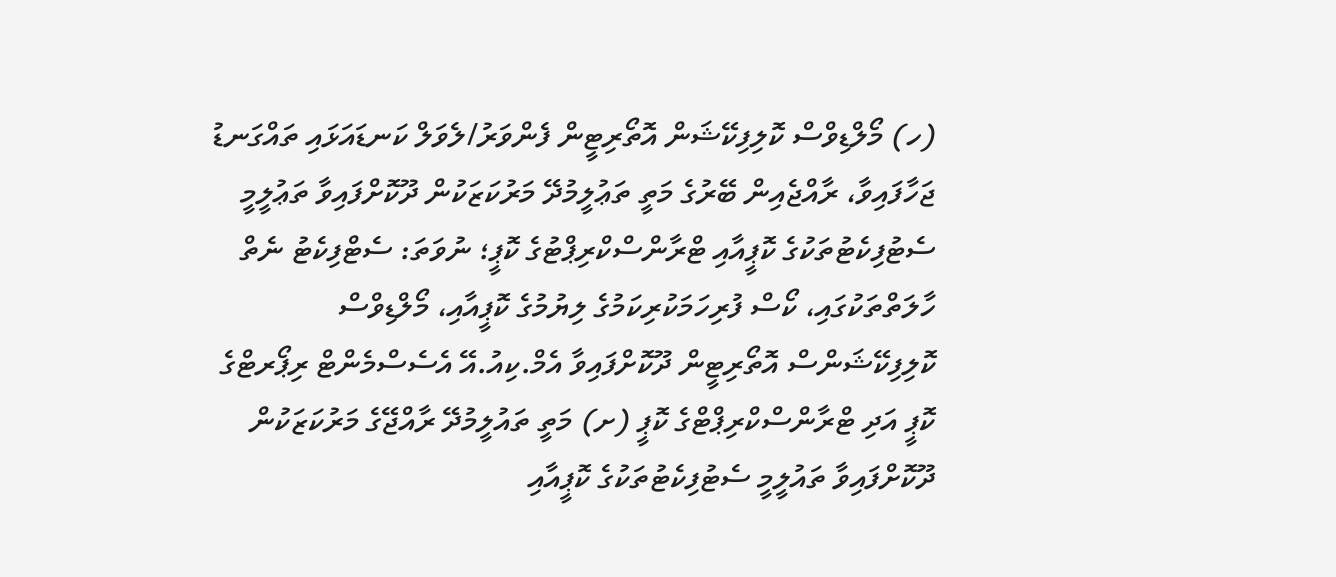(ހ) މޯލްޑިވްސް ކޮލިފިކޭޝަން އޮތޯރިޓީން ފެންވަރު/ލެވަލް ކަނޑައަޅައި ތައްގަނޑު ޖަހާފައިވާ، ރާއްޖެއިން ބޭރުގެ މަތީ ތަޢުލީމުދޭ މަރުކަޒަކުން ދޫކޮށްފައިވާ ތަޢުލީމީ ސެޓުފިކެޓުތަކުގެ ކޮޕީއާއި ޓްރާންސްކްރިޕްޓުގެ ކޮޕީ؛ ނުވަތަ: ސެޓްފިކެޓު ނެތް ހާލަތްތަކުގައި، ކޯސް ފުރިހަމަކުރިކަމުގެ ލިޔުމުގެ ކޮޕީއާއި، މޯލްޑިވްސް ކޮލިފިކޭޝަންސް އޮތޯރިޓީން ދޫކޮށްފައިވާ އެމް.ކިއު.އޭ އެސެސްމެންޓް ރިޕޯރޓްގެ ކޮޕީ އަދި ޓްރާންސްކްރިޕްޓްގެ ކޮޕީ (ށ) މަތީ ތައުލީމުދޭ ރާއްޖޭގެ މަރުކަޒަކުން ދޫކޮށްފައިވާ ތައުލީމީ ސެޓުފިކެޓުތަކުގެ ކޮޕީއާއި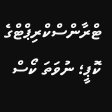ޓްރާންސްކްރިޕްޓްގެ ކޮޕީ؛ ނުވަތަ ކޯސް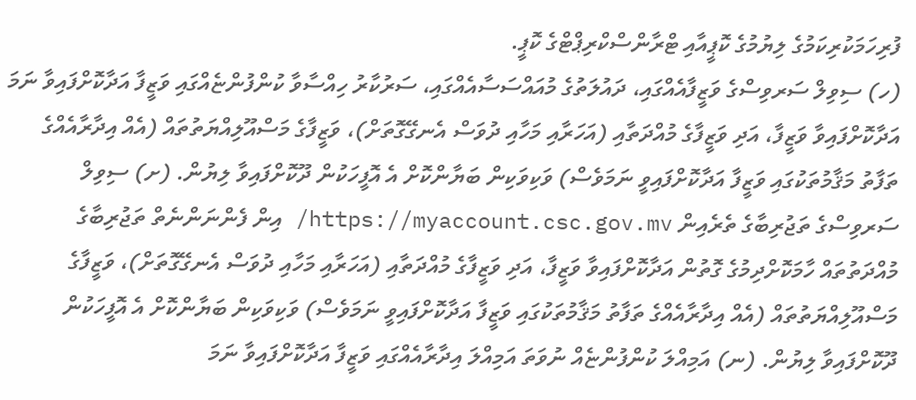ފުރިހަމަކުރިކަމުގެ ލިޔުމުގެ ކޮޕީއާއި ޓްރާންސްކްރިޕްޓްގެ ކޮޕީ.
(ހ) ސިވިލް ސަރވިސްގެ ވަޒީފާއެއްގައި، ދައުލަތުގެ މުއައްސަސާއެއްގައި، ސަރުކާރު ހިއްސާވާ ކުންފުންޏެއްގައި ވަޒީފާ އަދާކޮށްފައިވާ ނަމަ އަދާކޮށްފައިވާ ވަޒީފާ، އަދި ވަޒީފާގެ މުއްދަތާއި (އަހަރާއި މަހާއި ދުވަސް އެނގޭގޮތަށް)، ވަޒީފާގެ މަސްއޫލިއްޔަތުތައް (އެއް އިދާރާއެއްގެ ތަފާތު މަޤާމުތަކުގައި ވަޒީފާ އަދާކޮށްފައިވީ ނަމަވެސް) ވަކިވަކިން ބަޔާންކޮށް އެ އޮފީހަކުން ދޫކޮށްފައިވާ ލިޔުން. (ށ) ސިވިލް ސަރވިސްގެ ތަޖުރިބާގެ ތެރެއިން https://myaccount.csc.gov.mv/ އިން ފެންނަންނެތް ތަޖުރިބާގެ މުއްދަތުތައް ހާމަކޮށްދިމުގެ ގޮތުން އަދާކޮށްފައިވާ ވަޒީފާ، އަދި ވަޒީފާގެ މުއްދަތާއި (އަހަރާއި މަހާއި ދުވަސް އެނގޭގޮތަށް)، ވަޒީފާގެ މަސްއޫލިއްޔަތުތައް (އެއް އިދާރާއެއްގެ ތަފާތު މަޤާމުތަކުގައި ވަޒީފާ އަދާކޮށްފައިވީ ނަމަވެސް) ވަކިވަކިން ބަޔާންކޮށް އެ އޮފީހަކުން ދޫކޮށްފައިވާ ލިޔުން. (ނ) އަމިއްލަ ކުންފުންޏެއް ނުވަތަ އަމިއްލަ އިދާރާއެއްގައި ވަޒީފާ އަދާކޮށްފައިވާ ނަމަ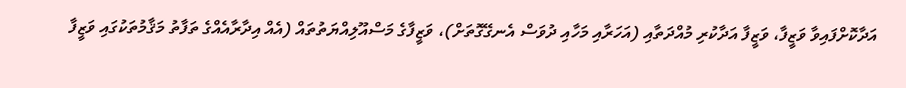އަދާކޮށްފައިވާ ވަޒީފާ، ވަޒީފާ އަދާކުރި މުއްދަތާއި (އަހަރާއި މަހާއި ދުވަސް އެނގޭގޮތަށް)، ވަޒީފާގެ މަސްއޫލިއްޔަތުތައް (އެއް އިދާރާއެއްގެ ތަފާތު މަޤާމުތަކުގައި ވަޒީފާ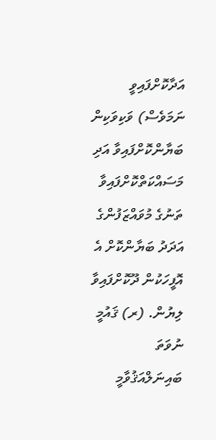އަދާކޮށްފައިވީ ނަމަވެސް) ވަކިވަކިން ބަޔާންކޮށްފައިވާ އަދި މަސައްކަތްކޮށްފައިވާ ތަނުގެ މުވައްޒަފުންގެ އަދަދު ބަޔާންކޮށް އެ އޮފީހަކުން ދޫކޮށްފައިވާ ލިޔުން. (ރ) ޤައުމީ ނުވަތަ ބައިނަލްއަޤުވާމީ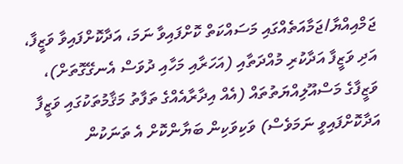ޖަމްއިއްޔާ/ޖަމާއަތެއްގައި މަސައްކަތް ކޮށްފައިވާ ނަމަ، އަދާކޮށްފައިވާ ވަޒީފާ، އަދި ވަޒީފާ އަދާކުރި މުއްދަތާއި (އަހަރާއި މަހާއި ދުވަސް އެނގޭގޮތަށް)، ވަޒީފާގެ މަސްއޫލިއްޔަތުތައް (އެއް އިދާރާއެއްގެ ތަފާތު މަޤާމުތަކުގައި ވަޒީފާ އަދާކޮށްފައިވީ ނަމަވެސް) ވަކިވަކިން ބަޔާންކޮށް އެ ތަނަކުން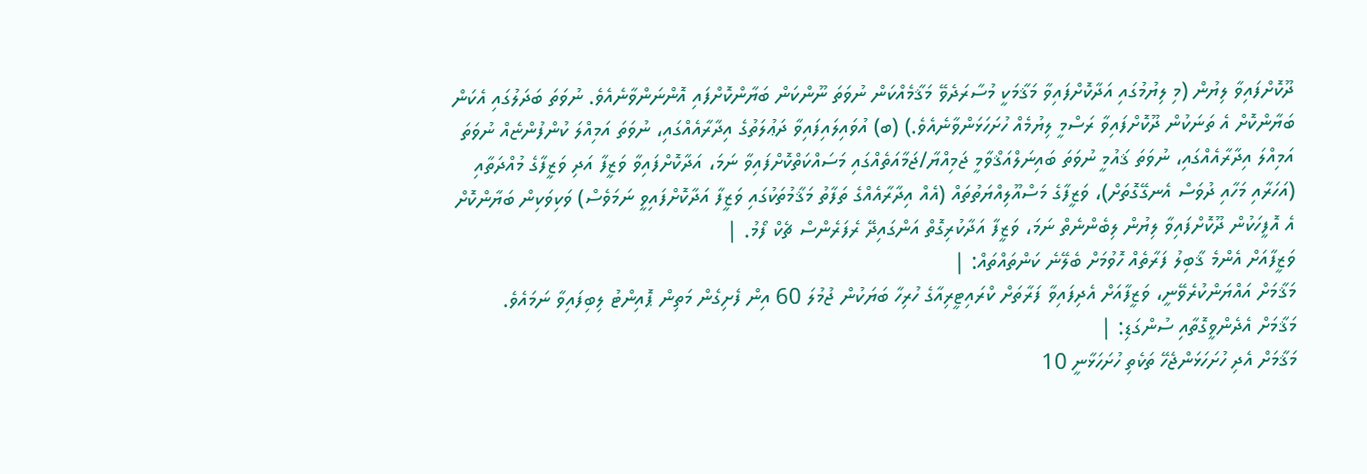ދޫކޮށްފައިވާ ލިޔުން (މި ލިޔުމުގައި އަދާކޮށްފައިވާ މަޤާމަކީ މުސާރަދެވޭ މަޤާމެއްކަން ނުވަތަ ނޫންކަން ބަޔާންކޮށްފައި އޮންނަންވާނެއެވެ. ނުވަތަ ބަދަލުގައި އެކަން ބަޔާންކޮށް އެ ތަނަކުން ދޫކޮށްފައިވާ ރަސްމީ ލިޔުމެއް ހުށަހަޅަންވާނެއެވެ.) (ބ) އުވައިލައިފައިވާ ދަޢުލަތުގެ އިދާރާއެއްގައި، ނުވަތަ އަމިއްލަ ކުންފުންޏެއް ނުވަތަ އަމިއްލަ އިދާރާއެއްގައި، ނުވަތަ ޤައުމީ ނުވަތަ ބައިނަލްއަޤްވާމީ ޖަމިއްޔާ/ޖަމާއަތެއްގައި މަސައްކަތްކޮށްފައިވާ ނަމަ، އަދާކޮށްފައިވާ ވަޒީފާ އަދި ވަޒީފާގެ މުއްދަތާއި (އަހަރާއި މަހާއި ދުވަސް އެނގޭގޮތަށް)، ވަޒީފާގެ މަސްއޫލިއްޔަތުތައް (އެއް އިދާރާއެއްގެ ތަފާތު މަޤާމުތަކުގައި ވަޒީފާ އަދާކޮށްފައިވީ ނަމަވެސް) ވަކިވަކިން ބަޔާންކޮށް އެ އޮފީހަކުން ދޫކޮށްފައިވާ ލިޔުން ލިބެންނެތް ނަމަ، ވަޒީފާ އަދާކުރިގޮތް އަންގައިދޭ ރެފަރެންސް ޗެކް ފޯމު. |
ވަޒީފާއަށް އެންމެ ޤާބިލު ފަރާތެއް ހޮވުމަށް ބެލޭނެ ކަންތައްތައް: |
މަޤާމަށް އައްޔަންކުރެވޭނީ، ވަޒީފާއަށް އެދިފައިވާ ފަރާތަށް ކްރައިޓީރިއާގެ ހުރިހާ ބަޔަކުން ޖުމުލަ 60 އިން ފެށިގެން މަތިން ޕޮއިންޓު ލިބިފައިވާ ނަމައެވެ.
މަޤާމަށް އެދެންވީގޮތާއި ސުންގަޑި: |
މަޤާމަށް އެދި ހުށަހަޅަންޖެހޭ ތަކެތި ހުށަހަޅާނީ 10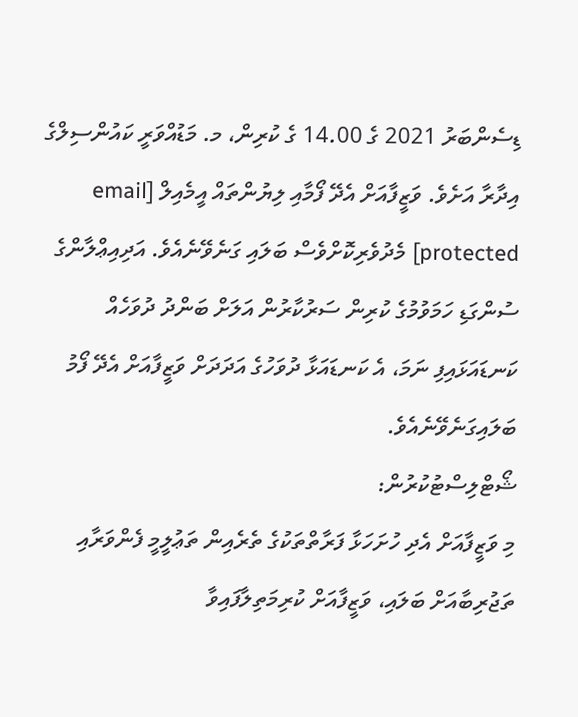ޑިސެންބަރު 2021 ގެ 14.00 ގެ ކުރިން، މ. މަޑުއްވަރީ ކައުންސިލްގެ އިދާރާ އަށެވެ. ވަޒީފާއަށް އެދޭ ފޯމާއި ލިޔުންތައް އީމެއިލް [email protected] މެދުވެރިކޮށްވެސް ބަލައި ގަނެވޭނެއެވެ. އަދިއިޢްލާންގެ ސުންގަޑި ހަމަވުމުގެ ކުރިން ސަރުކާރުން އަލަށް ބަންދު ދުވަހެއް ކަނޑައަޅައިފި ނަމަ، އެ ކަނޑައަޅާ ދުވަހުގެ އަދަދަށް ވަޒީފާއަށް އެދޭ ފޯމު ބަލައިގަނެވޭނެއެވެ.
ޝޯޓްލިސްޓުކުރުން:
މި ވަޒީފާއަށް އެދި ހުށަހަޅާ ފަރާތްތަކުގެ ތެރެއިން ތަޢުލީމީ ފެންވަރާއި ތަޖުރިބާއަށް ބަލައި، ވަޒީފާއަށް ކުރިމަތިލާފައިވާ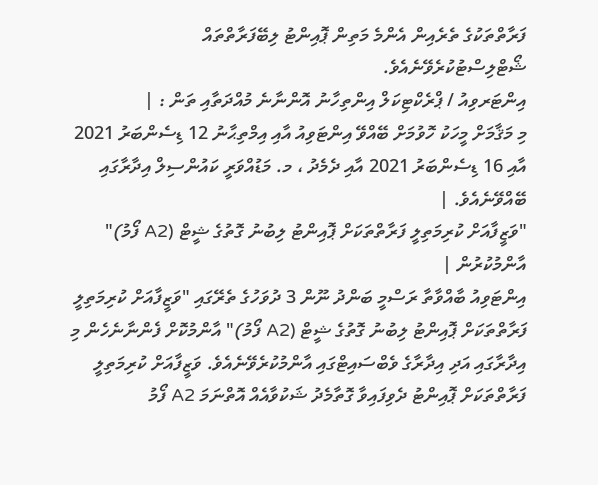ފަރާތްތަކުގެ ތެރެއިން އެންމެ މަތިން ޕޮއިންޓު ލިބޭފަރާތްތައް ޝޯޓްލިސްޓުކުރެވޭނެއެވެ.
އިންޓަރވިއު / ޕްރެކްޓިކަލް އިންތިހާނު އޮންނާނެ މުއްދަތާއި ތަން : |
މި މަޤާމަށް މީހަކު ހޮވުމަށް ބޭއްވޭ އިންޓަވިއު އާއި އިމްތިޙާނު 12 ޑިސެންބަރު 2021 އާއި 16 ޑިސެންބަރު 2021 އާއި ދެމެދު ، މ. މަޑުއްވަރީ ކައުންސިލް އިދާރާގައި ބޭއްވޭނެއެވެ. |
"ވަޒީފާއަށް ކުރިމަތިލީ ފަރާތްތަކަށް ޕޮއިންޓު ލިބުނު ގޮތުގެ ޝީޓް (A2 ފޯމު)" އާންމުކުރުން |
އިންޓަވިއު ބާއްވާތާ ރަސްމީ ބަންދު ނޫން 3 ދުވަހުގެ ތެރޭގައި "ވަޒީފާއަށް ކުރިމަތިލީ ފަރާތްތަކަށް ޕޮއިންޓު ލިބުނު ގޮތުގެ ޝީޓް (A2 ފޯމު)" އާންމުކޮށް ފެންނާނެހެން މި އިދާރާގައި އަދި އިދާރާގެ ވެބްސައިޓްގައި އާންމުކުރެވޭނެއެވެ. ވަޒީފާއަށް ކުރިމަތިލީ ފަރާތްތަކަށް ޕޮއިންޓު ދެވިފައިވާ ގޮތާމެދު ޝަކުވާއެއް އޮތްނަމަ A2 ފޯމު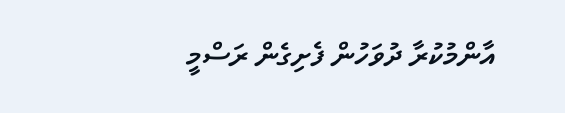އާންމުކުރާ ދުވަހުން ފެށިގެން ރަސްމީ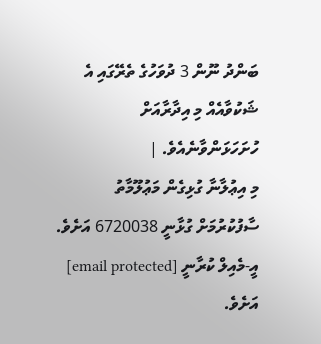ބަންދު ނޫން 3 ދުވަހުގެ ތެރޭގައި އެ ޝަކުވާއެއް މި އިދާރާއަށް ހުށަހަޅަންވާނެއެވެ. |
މި އިޢުލާނާ ގުޅިގެން މަޢުލޫމާތު ސާފުކުރުމަށް ގުޅާނީ 6720038 އަށެވެ. އީ-މެއިލް ކުރާނީ [email protected] އަށެވެ.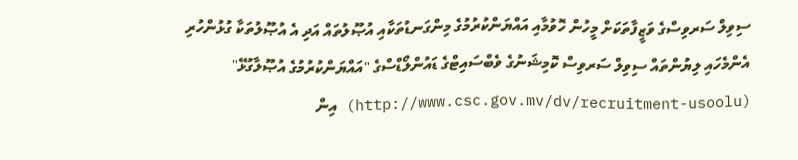ސިވިލް ސަރވިސްގެ ވަޒީފާތަކަށް މީހުން ހޮވުމާއި އައްޔަންކުރުމުގެ މިންގަނޑުތަކާއި އުޞޫލުތައް އަދި އެ އުޞޫލުތަކާ ގުޅުންހުރި އެންމެހައި ލިޔުންތައް ސިވިލް ސަރވިސް ކޮމިޝަނުގެ ވެބްސައިޓްގެ ޑައުންލޯޑްސްގެ "އައްޔަންކުރުމުގެ އުޞޫލާގުޅޭ" (http://www.csc.gov.mv/dv/recruitment-usoolu) އިން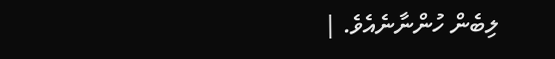ލިބެން ހުންނާނެއެވެ. |